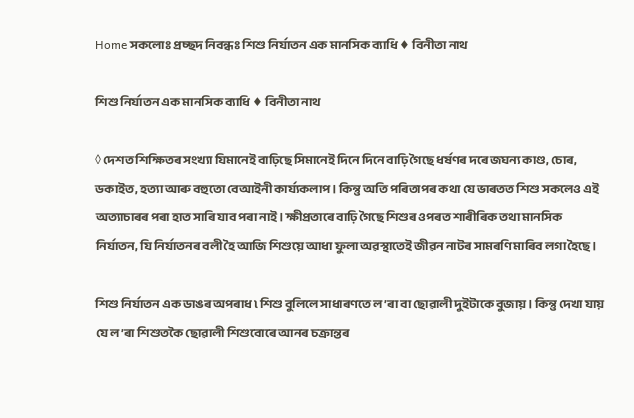Home সকলোঃ প্ৰচ্ছদ নিবন্ধঃ শিশু নির্যাতন এক মানসিক ব্যাধি ♦ বিনীতা নাথ

শিশু নির্যাতন এক মানসিক ব্যাধি ♦ বিনীতা নাথ

◊ দেশত শিক্ষিতৰ সংখ্যা যিমানেই বাঢ়িছে সিমানেই দিনে দিনে বাঢ়ি গৈছে ধৰ্ষণৰ দৰে জঘন্য কাণ্ড, চোৰ, ডকাইত, হত্যা আৰু বহুতো বেআইনী কাৰ্য্যকলাপ। কিন্তু অতি পৰিতাপৰ কথা যে ভাৰতত শিশু সকলেও এই অত্যাচাৰৰ পৰা হাত সাৰি যাব পৰা নাই। ক্ষীপ্ৰতাৰে বাঢ়ি গৈছে শিশুৰ ওপৰত শাৰীৰিক তথা মানসিক নির্যাতন, যি নিৰ্যাতনৰ বলী হৈ আজি শিশুয়ে আধা ফুলা অৱস্থাতেই জীৱন নাটৰ সামৰণি মাৰিব লগা হৈছে।

শিশু নির্যাতন এক ডাঙৰ অপৰাধ ৷ শিশু বুলিলে সাধাৰণতে ল’ৰা বা ছোৱালী দুইটাকে বুজায়। কিন্তু দেখা যায় যে ল’ৰা শিশুতকৈ ছোৱালী শিশুবোৰে আনৰ চক্ৰান্তৰ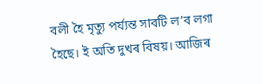বলী হৈ মৃত্যু পৰ্য্যন্ত সাবটি ল’ব লগা হৈছে। ই অতি দুখৰ বিষয়। আজিৰ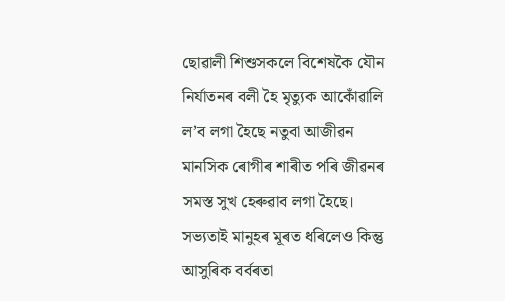ছোৱালী শিশুসকলে বিশেষকৈ যৌন নিৰ্যাতনৰ বলী হৈ মৃত্যুক আকোঁৱালি ল’ব লগা হৈছে নতুবা আজীৱন মানসিক ৰোগীৰ শাৰীত পৰি জীৱনৰ সমস্ত সুখ হেৰুৱাব লগা হৈছে। সভ্যতাই মানুহৰ মূৰত ধৰিলেও কিন্তু আসুৰিক বৰ্বৰতা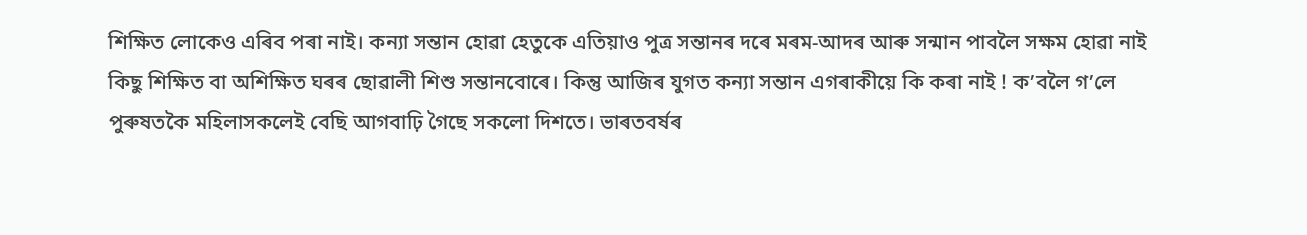শিক্ষিত লোকেও এৰিব পৰা নাই। কন্যা সন্তান হোৱা হেতুকে এতিয়াও পুত্ৰ সন্তানৰ দৰে মৰম-আদৰ আৰু সন্মান পাবলৈ সক্ষম হোৱা নাই কিছু শিক্ষিত বা অশিক্ষিত ঘৰৰ ছোৱালী শিশু সন্তানবোৰে। কিন্তু আজিৰ যুগত কন্যা সন্তান এগৰাকীয়ে কি কৰা নাই ! ক’বলৈ গ’লে পুৰুষতকৈ মহিলাসকলেই বেছি আগবাঢ়ি গৈছে সকলো দিশতে। ভাৰতবৰ্ষৰ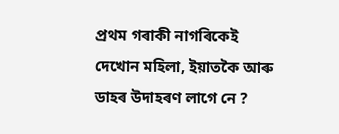প্ৰথম গৰাকী নাগৰিকেই দেখোন মহিলা, ইয়াতকৈ আৰু ডাহৰ উদাহৰণ লাগে নে ?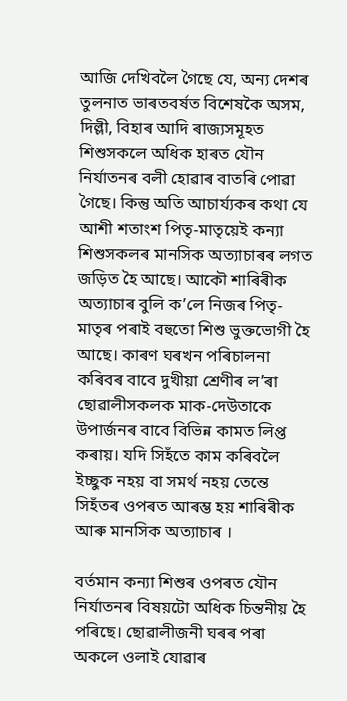আজি দেখিবলৈ গৈছে যে, অন্য দেশৰ তুলনাত ভাৰতবৰ্ষত বিশেষকৈ অসম, দিল্লী, বিহাৰ আদি ৰাজ্যসমূহত শিশুসকলে অধিক হাৰত যৌন নিৰ্যাতনৰ বলী হোৱাৰ বাতৰি পোৱা গৈছে। কিন্তু অতি আচাৰ্য্যকৰ কথা যে আশী শতাংশ পিতৃ-মাতৃয়েই কন্যা শিশুসকলৰ মানসিক অত্যাচাৰৰ লগত জড়িত হৈ আছে। আকৌ শাৰিৰীক অত্যাচাৰ বুলি ক’লে নিজৰ পিতৃ-মাতৃৰ পৰাই বহুতো শিশু ভুক্তভোগী হৈ আছে। কাৰণ ঘৰখন পৰিচালনা কৰিবৰ বাবে দুখীয়া শ্ৰেণীৰ ল’ৰা ছোৱালীসকলক মাক-দেউতাকে উপাৰ্জনৰ বাবে বিভিন্ন কামত লিপ্ত কৰায়। যদি সিহঁতে কাম কৰিবলৈ ইচ্ছুক নহয় বা সমর্থ নহয় তেন্তে সিহঁতৰ ওপৰত আৰম্ভ হয় শাৰিৰীক আৰু মানসিক অত্যাচাৰ ।

বৰ্তমান কন্যা শিশুৰ ওপৰত যৌন নিৰ্যাতনৰ বিষয়টো অধিক চিন্তনীয় হৈ পৰিছে। ছোৱালীজনী ঘৰৰ পৰা অকলে ওলাই যোৱাৰ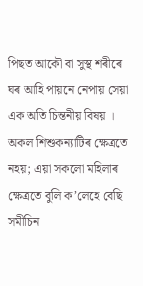পিছত আকৌ বা সুস্থ শৰীৰে ঘৰ আহি পায়নে নেপায় সেয়া এক অতি চিন্তনীয় বিষয় । অকল শিশুকন্যাটিৰ ক্ষেত্ৰতে নহয়; এয়া সকলো মহিলাৰ ক্ষেত্ৰতে বুলি ক’লেহে বেছি সমীচিন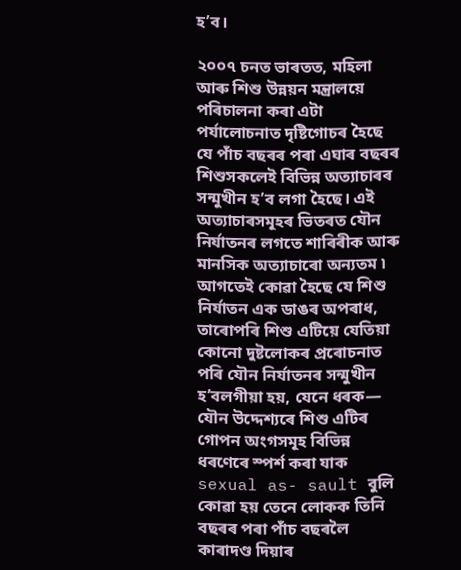হ’ব।

২০০৭ চনত ভাৰতত, মহিলা আৰু শিশু উন্নয়ন মন্ত্ৰালয়ে পৰিচালনা কৰা এটা পৰ্যালোচনাত দৃষ্টিগোচৰ হৈছে যে পাঁচ বছৰৰ পৰা এঘাৰ বছৰৰ শিশুসকলেই বিভিন্ন অত্যাচাৰৰ সন্মুখীন হ’ব লগা হৈছে। এই অত্যাচাৰসমূহৰ ভিতৰত যৌন নিৰ্যাতনৰ লগতে শাৰিৰীক আৰু মানসিক অত্যাচাৰো অন্যতম ৷ আগতেই কোৱা হৈছে যে শিশু নির্যাতন এক ডাঙৰ অপৰাধ, তাৰোপৰি শিশু এটিয়ে যেতিয়া কোনো দুষ্টলোকৰ প্ৰৰোচনাত পৰি যৌন নিৰ্যাতনৰ সন্মুখীন হ’বলগীয়া হয়, যেনে ধৰক— যৌন উদ্দেশ্যৰে শিশু এটিৰ গোপন অংগসমূহ বিভিন্ন ধৰণেৰে স্পৰ্শ কৰা যাক sexual as- sault বুলি কোৱা হয় তেনে লোকক তিনি বছৰৰ পৰা পাঁচ বছৰলৈ কাৰাদণ্ড দিয়াৰ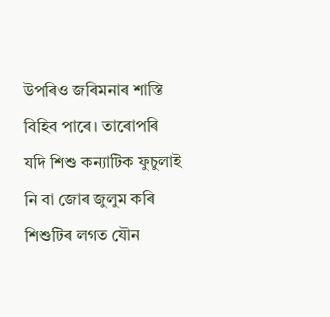উপৰিও জৰিমনাৰ শাস্তি বিহিব পাৰে। তাৰোপৰি যদি শিশু কন্যাটিক ফুচুলাই নি বা জোৰ জুলুম কৰি শিশুটিৰ লগত যৌন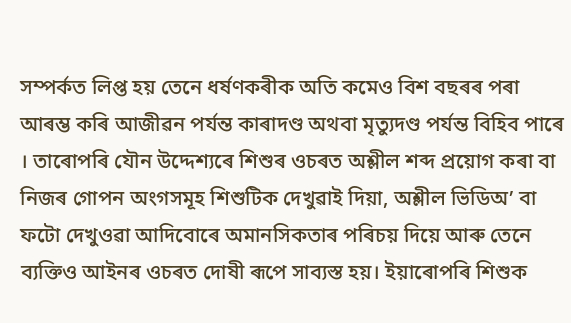সম্পৰ্কত লিপ্ত হয় তেনে ধর্ষণকৰীক অতি কমেও বিশ বছৰৰ পৰা আৰম্ভ কৰি আজীৱন পৰ্যন্ত কাৰাদণ্ড অথবা মৃত্যুদণ্ড পর্যন্ত বিহিব পাৰে । তাৰোপৰি যৌন উদ্দেশ্যৰে শিশুৰ ওচৰত অশ্লীল শব্দ প্ৰয়োগ কৰা বা নিজৰ গোপন অংগসমূহ শিশুটিক দেখুৱাই দিয়া, অশ্লীল ভিডিঅ’ বা ফটো দেখুওৱা আদিবোৰে অমানসিকতাৰ পৰিচয় দিয়ে আৰু তেনে ব্যক্তিও আইনৰ ওচৰত দোষী ৰূপে সাব্যস্ত হয়। ইয়াৰোপৰি শিশুক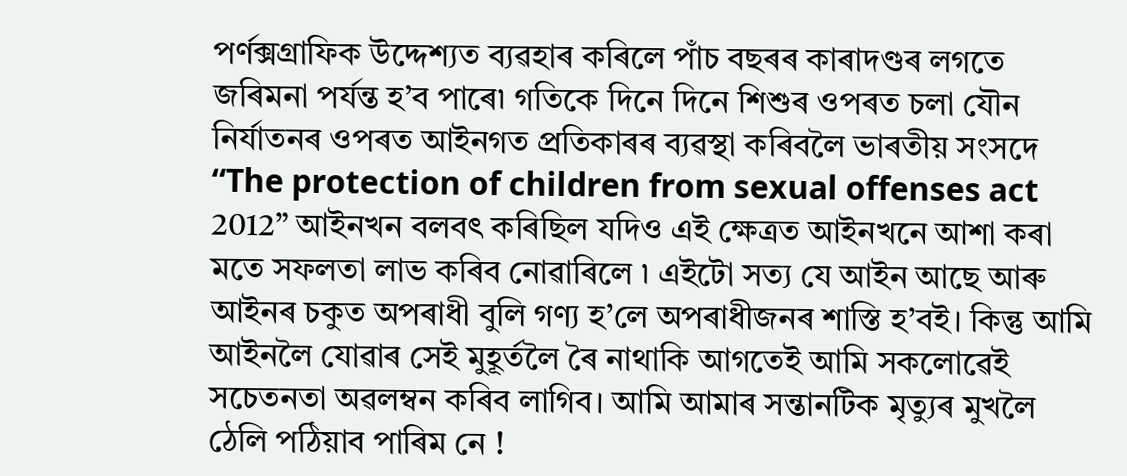পর্ণক্সগ্রাফিক উদ্দেশ্যত ব্যৱহাৰ কৰিলে পাঁচ বছৰৰ কাৰাদণ্ডৰ লগতে জৰিমনা পর্যন্ত হ’ব পাৰে৷ গতিকে দিনে দিনে শিশুৰ ওপৰত চলা যৌন নিৰ্যাতনৰ ওপৰত আইনগত প্ৰতিকাৰৰ ব্যৱস্থা কৰিবলৈ ভাৰতীয় সংসদে “The protection of children from sexual offenses act 2012” আইনখন বলবৎ কৰিছিল যদিও এই ক্ষেত্ৰত আইনখনে আশা কৰা মতে সফলতা লাভ কৰিব নোৱাৰিলে ৷ এইটো সত্য যে আইন আছে আৰু আইনৰ চকুত অপৰাধী বুলি গণ্য হ’লে অপৰাধীজনৰ শাস্তি হ’বই। কিন্তু আমি আইনলৈ যোৱাৰ সেই মুহূৰ্তলৈ ৰৈ নাথাকি আগতেই আমি সকলোৱেই সচেতনতা অৱলম্বন কৰিব লাগিব। আমি আমাৰ সন্তানটিক মৃত্যুৰ মুখলৈ ঠেলি পঠিয়াব পাৰিম নে !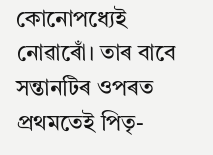কোনোপধ্যেই নোৱাৰোঁ। তাৰ বাবে সন্তানটিৰ ওপৰত প্ৰথমতেই পিতৃ-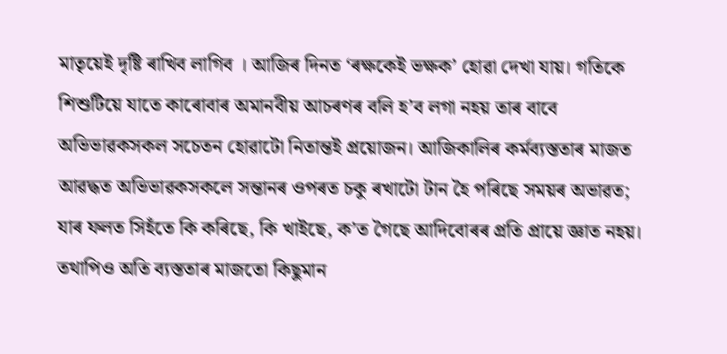মাতৃয়েই দৃষ্টি ৰাখিব লাগিব । আজিৰ দিনত ‘ৰক্ষকেই ভক্ষক’ হোৱা দেখা যায়। গতিকে শিশুটিয়ে যাতে কাৰোবাৰ অমানবীয় আচৰণৰ বলি হ’ব লগা নহয় তাৰ বাবে অভিভাৱকসকল সচেতন হোৱাটো নিতান্তই প্রয়োজন। আজিকালিৰ কর্মব্যস্ততাৰ মাজত আৱদ্ধত অভিভাৱকসকলে সন্তানৰ ওপৰত চকু ৰখাটো টান হৈ পৰিছে সময়ৰ অভাৱত; যাৰ ফলত সিহঁতে কি কৰিছে, কি খাইছে, ক’ত গৈছে আদিবোৰৰ প্ৰতি প্ৰায়ে জ্ঞাত নহয়। তথাপিও অতি ব্যস্ততাৰ মাজতো কিছুমান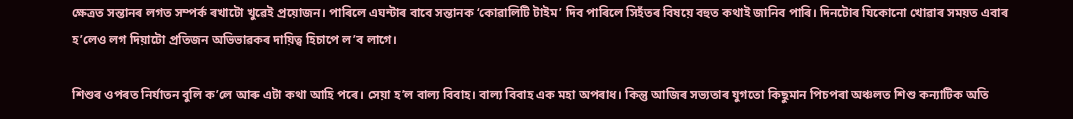ক্ষেত্ৰত সন্তানৰ লগত সম্পৰ্ক ৰখাটো খুৱেই প্ৰয়োজন। পাৰিলে এঘন্টাৰ বাবে সন্তানক ‘কোৱালিটি টাইম’ দিব পাৰিলে সিহঁতৰ বিষয়ে বহুত কথাই জানিব পাৰি। দিনটোৰ যিকোনো খোৱাৰ সময়ত এবাৰ হ’লেও লগ দিয়াটো প্ৰতিজন অভিভাৱকৰ দায়িত্ব হিচাপে ল’ব লাগে।

শিশুৰ ওপৰত নিৰ্যাতন বুলি ক’লে আৰু এটা কথা আহি পৰে। সেয়া হ’ল বাল্য বিবাহ। বাল্য বিবাহ এক মহা অপৰাধ। কিন্তু আজিৰ সভ্যতাৰ যুগতো কিছুমান পিচপৰা অঞ্চলত শিশু কন্যাটিক অতি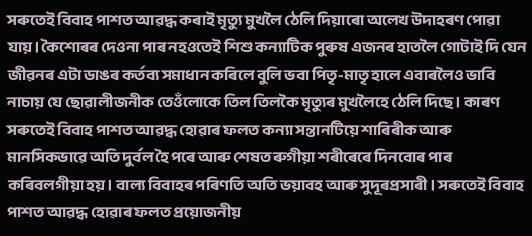সৰুতেই বিবাহ পাশত আৱদ্ধ কৰাই মৃত্যু মুখলৈ ঠেলি দিয়াৰো অলেখ উদাহৰণ পোৱা যায়। কৈশোৰৰ দেওনা পাৰ নহওতেই শিশু কন্যাটিক পুৰুষ এজনৰ হাতলৈ গোটাই দি যেন জীৱনৰ এটা ডাঙৰ কৰ্তব্য সমাধান কৰিলে বুলি ভবা পিতৃ-মাতৃ হালে এবাৰলৈও ভাবি নাচায় যে ছোৱালীজনীক তেওঁলোকে তিল তিলকৈ মৃত্যুৰ মুখলৈহে ঠেলি দিছে। কাৰণ সৰুতেই বিবাহ পাশত আৱদ্ধ হোৱাৰ ফলত কন্যা সন্তানটিয়ে শাৰিৰীক আৰু মানসিকভাৱে অতি দুৰ্বল হৈ পৰে আৰু শেষত ৰুগীয়া শৰীৰেৰে দিনবোৰ পাৰ কৰিবলগীয়া হয়। বাল্য বিবাহৰ পৰিণতি অতি ভয়াবহ আৰু সুদূৰপ্ৰসাৰী। সৰুতেই বিবাহ পাশত আৱদ্ধ হোৱাৰ ফলত প্রয়োজনীয়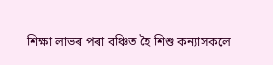শিক্ষা লাভৰ পৰা বঞ্চিত হৈ শিশু কন্যাসকলে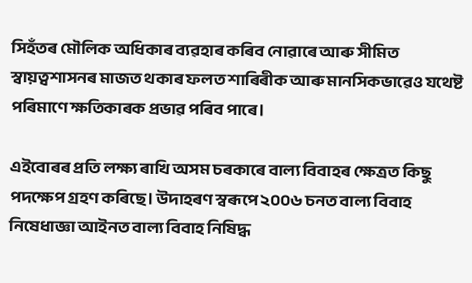সিহঁতৰ মৌলিক অধিকাৰ ব্যৱহাৰ কৰিব নোৱাৰে আৰু সীমিত স্বায়ত্বশাসনৰ মাজত থকাৰ ফলত শাৰিৰীক আৰু মানসিকভাৱেও যথেষ্ট পৰিমাণে ক্ষতিকাৰক প্ৰভাৱ পৰিব পাৰে।

এইবোৰৰ প্ৰতি লক্ষ্য ৰাখি অসম চৰকাৰে বাল্য বিবাহৰ ক্ষেত্ৰত কিছু পদক্ষেপ গ্ৰহণ কৰিছে। উদাহৰণ স্বৰূপে ২০০৬ চনত বাল্য বিবাহ নিষেধাজ্ঞা আইনত বাল্য বিবাহ নিষিদ্ধ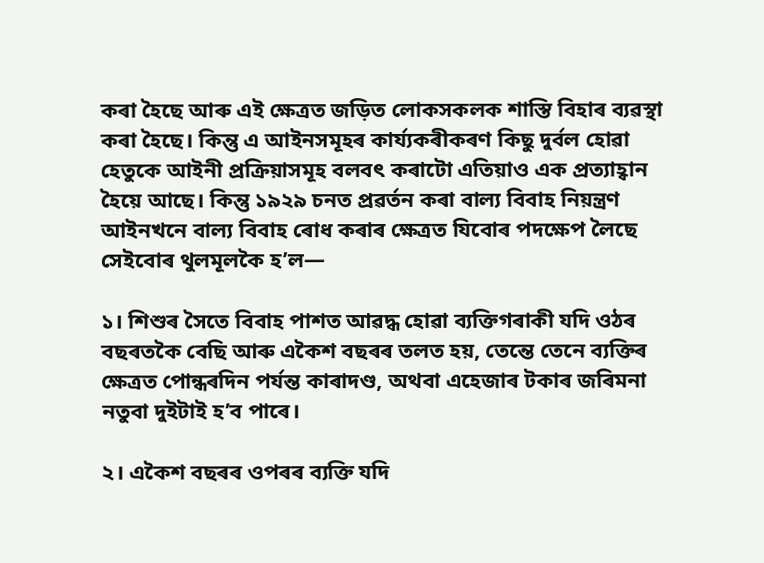কৰা হৈছে আৰু এই ক্ষেত্ৰত জড়িত লোকসকলক শাস্তি বিহাৰ ব্যৱস্থা কৰা হৈছে। কিন্তু এ আইনসমূহৰ কাৰ্য্যকৰীকৰণ কিছু দুৰ্বল হোৱা হেতুকে আইনী প্রক্রিয়াসমূহ বলবৎ কৰাটো এতিয়াও এক প্ৰত্যাহ্বান হৈয়ে আছে। কিন্তু ১৯২৯ চনত প্ৰৱৰ্তন কৰা বাল্য বিবাহ নিয়ন্ত্রণ আইনখনে বাল্য বিবাহ ৰোধ কৰাৰ ক্ষেত্ৰত যিবোৰ পদক্ষেপ লৈছে সেইবোৰ থুলমূলকৈ হ’ল—

১। শিশুৰ সৈতে বিবাহ পাশত আৱদ্ধ হোৱা ব্যক্তিগৰাকী যদি ওঠৰ বছৰতকৈ বেছি আৰু একৈশ বছৰৰ তলত হয়, তেন্তে তেনে ব্যক্তিৰ ক্ষেত্ৰত পোন্ধৰদিন পর্যন্ত কাৰাদণ্ড, অথবা এহেজাৰ টকাৰ জৰিমনা নতুবা দুইটাই হ’ব পাৰে।

২। একৈশ বছৰৰ ওপৰৰ ব্যক্তি যদি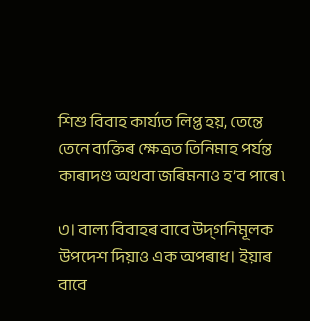শিশু বিবাহ কাৰ্য্যত লিপ্ত হয়, তেন্তে তেনে ব্যক্তিৰ ক্ষেত্ৰত তিনিমাহ পৰ্যন্ত কাৰাদণ্ড অথবা জৰিমনাও হ’ব পাৰে ৷

৩। বাল্য বিবাহৰ বাবে উদ্‌গনিমূলক উপদেশ দিয়াও এক অপৰাধ। ইয়াৰ বাবে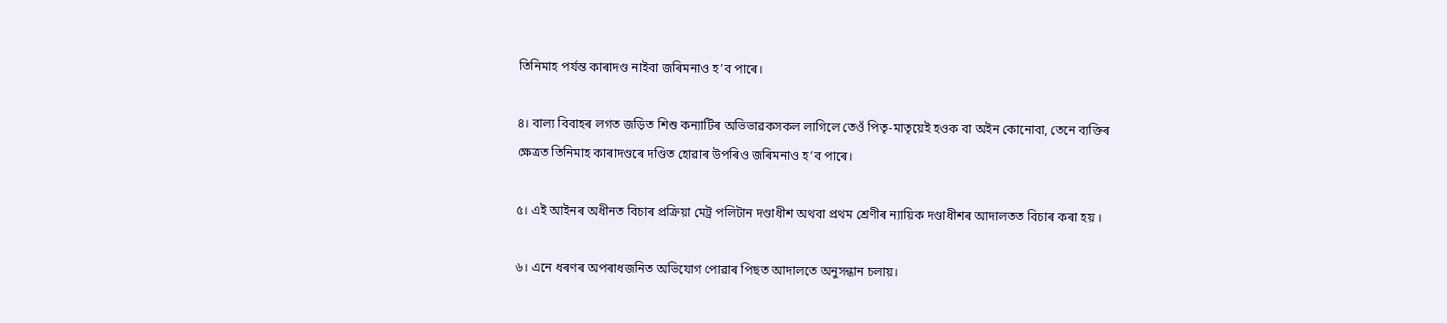তিনিমাহ পর্যন্ত কাৰাদণ্ড নাইবা জৰিমনাও হ’ব পাৰে।

৪। বাল্য বিবাহৰ লগত জড়িত শিশু কন্যাটিৰ অভিভাৱকসকল লাগিলে তেওঁ পিতৃ-মাতৃয়েই হওক বা অইন কোনোবা, তেনে ব্যক্তিৰ ক্ষেত্ৰত তিনিমাহ কাৰাদণ্ডৰে দণ্ডিত হোৱাৰ উপৰিও জৰিমনাও হ’ব পাৰে।

৫। এই আইনৰ অধীনত বিচাৰ প্ৰক্ৰিয়া মেট্র পলিটান দণ্ডাধীশ অথবা প্ৰথম শ্ৰেণীৰ ন্যায়িক দণ্ডাধীশৰ আদালতত বিচাৰ কৰা হয় ।

৬। এনে ধৰণৰ অপৰাধজনিত অভিযোগ পোৱাৰ পিছত আদালতে অনুসন্ধান চলায়।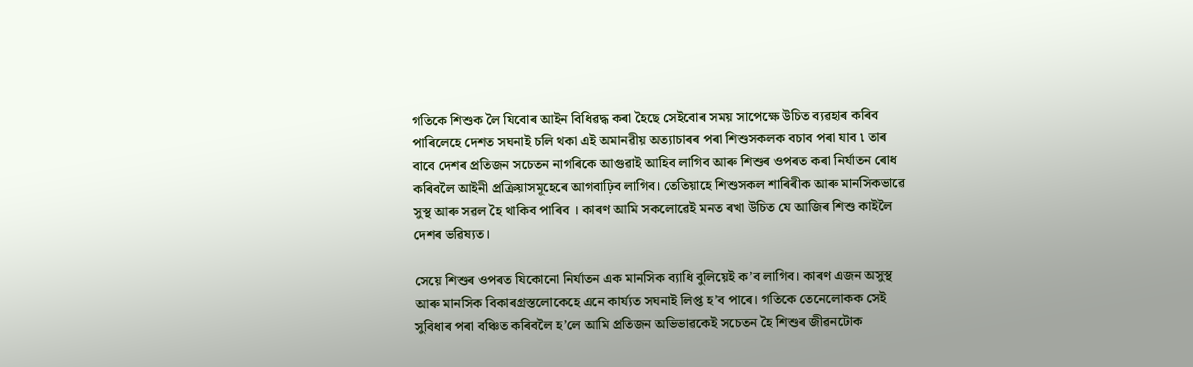গতিকে শিশুক লৈ যিবোৰ আইন বিধিৱদ্ধ কৰা হৈছে সেইবোৰ সময় সাপেক্ষে উচিত ব্যৱহাৰ কৰিব পাৰিলেহে দেশত সঘনাই চলি থকা এই অমানৱীয় অত্যাচাৰৰ পৰা শিশুসকলক বচাব পৰা যাব ৷ তাৰ বাবে দেশৰ প্ৰতিজন সচেতন নাগৰিকে আগুৱাই আহিব লাগিব আৰু শিশুৰ ওপৰত কৰা নিৰ্যাতন ৰোধ কৰিবলৈ আইনী প্ৰক্ৰিয়াসমূহেৰে আগবাঢ়িব লাগিব। তেতিয়াহে শিশুসকল শাৰিৰীক আৰু মানসিকভাৱে সুস্থ আৰু সৱল হৈ থাকিব পাৰিব । কাৰণ আমি সকলোৱেই মনত ৰখা উচিত যে আজিৰ শিশু কাইলৈ দেশৰ ভৱিষ্যত।

সেয়ে শিশুৰ ওপৰত যিকোনো নির্যাতন এক মানসিক ব্যাধি বুলিয়েই ক’ব লাগিব। কাৰণ এজন অসুস্থ আৰু মানসিক বিকাৰগ্ৰস্তলোকেহে এনে কাৰ্য্যত সঘনাই লিপ্ত হ’ব পাৰে। গতিকে তেনেলোকক সেই সুবিধাৰ পৰা বঞ্চিত কৰিবলৈ হ’লে আমি প্রতিজন অভিভাৱকেই সচেতন হৈ শিশুৰ জীৱনটোক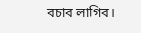বচাব লাগিব।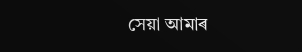সেয়া আমাৰ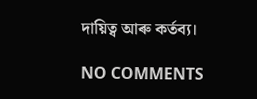দায়িত্ব আৰু কৰ্তব্য।

NO COMMENTS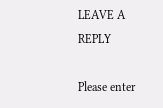LEAVE A REPLY

Please enter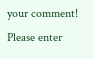your comment!
Please enter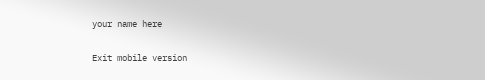your name here

Exit mobile version